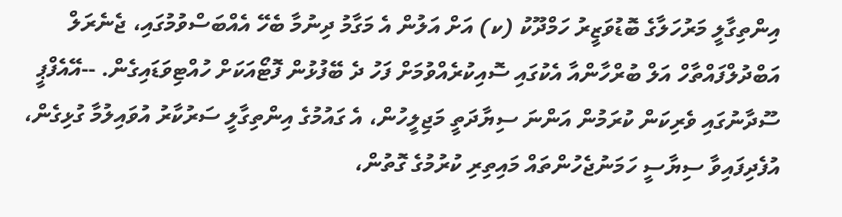އިންތިގާލީ މަރުހަލާގެ ބޮޑުވަޒީރު ހަމްދޫކު (ކ) އަށް އަލުން އެ މަގާމު ދިނުމާ ބެހޭ އެއްބަސްވުމުގައި، ޖެނެރަލް އަބްދުލްފައްތާހް އަލް ބުރްހާންއާ އެކުގައި ސޮއިކުރެއްވުމަށް ފަހު ދެ ބޭފުޅުން ފޮޓޯއަކަށް ހުއްޓިވަޑައިގެން. --އޭއެފްޕީ
ސޫދާނުގައި ވެރިކަން ކުރަމުން އަންނަ ސިޔާދަތީ މަޖިލީހުން، އެ ގައުމުގެ އިންތިގާލީ ސަރުކާރު އުވައިލުމާ ގުޅިގެން، އުފެދިފައިވާ ސިޔާސީ ހަމަނުޖެހުންތައް މައިތިރި ކުރުމުގެ ގޮތުން،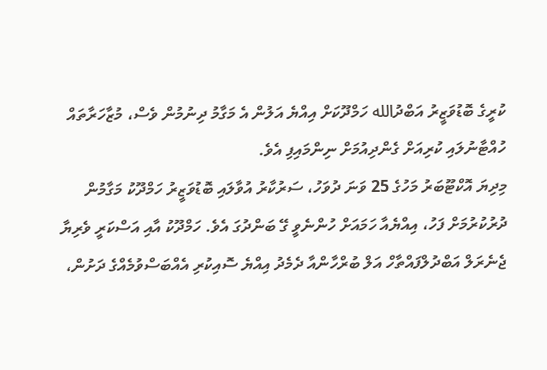ކުރީގެ ބޮޑުވަޒީރު އަބްދުالله ހަމްދޫކަށް އިއްޔެ އަލުން އެ މަގާމު ދިނުމުން ވެސް، މުޒާހަރާތައް ހުއްޓާނުލައި ކުރިއަށް ގެންދިއުމަށް ނިންމައިފި އެވެ.
މިދިޔަ އޮކްޓޫބަރު މަހުގެ 25 ވަނަ ދުވަހު، ސަރުކާރު އުވާލައި ބޮޑުވަޒީރު ހަމްދޫކު މަގާމުން ދުރުކުރުމަށް ފަހު، އިއްޔެއާ ހަމައަށް ހުންނެވީ ގޭ ބަންދުގަ އެވެ. ހަމްދޫކު އާއި އަސްކަރީ ވެރިޔާ ޖެނެރަލް އަބްދުލްފައްތާހް އަލް ބުރްހާންއާ ދެމެދު އިއްޔެ ސޮއިކުރި އެއްބަސްވުމެއްގެ ދަށުން،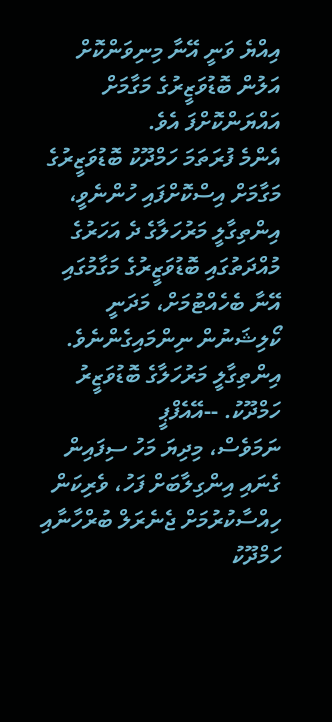އިއްޔެ ވަނީ އޭނާ މިނިވަންކޮށް އަލުން ބޮޑުވަޒީރުގެ މަގާމަށް އައްޔަންކޮށްފަ އެވެ.
އެންމެ ފުރަތަމަ ހަމްދޫކު ބޮޑުވަޒީރުގެ މަގާމަށް އިސްކޮށްފައި ހުންނެވީ، އިންތިގާލީ މަރުހަލާގެ ދެ އަހަރުގެ މުއްދަތުގައި ބޮޑުވަޒީރުގެ މަގާމުގައި އޭނާ ބެހެއްޓުމަށް، މަދަނީ ކޯލިޝަނުން ނިންމައިގެންނެވެ.
އިންތިގާލީ މަރުހަލާގެ ބޮޑުވަޒީރު ހަމްދޫކު. --އޭއެފްޕީ
ނަމަވެސް، މިދިޔަ މަހު ސިފައިން ގެނައި އިންގިލާބަށް ފަހު، ވެރިކަން ހިއްސާކުރުމަށް ޖެނެރަލް ބުރްހާނާއި ހަމްދޫކު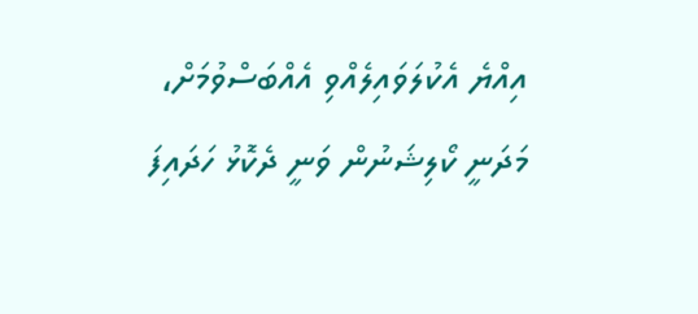އިއްޔެ އެކުލަވައިލެއްވި އެއްބަސްވުމަށް، މަދަނީ ކޯލިޝަނުން ވަނީ ދެކޮޅު ހަދައިފަ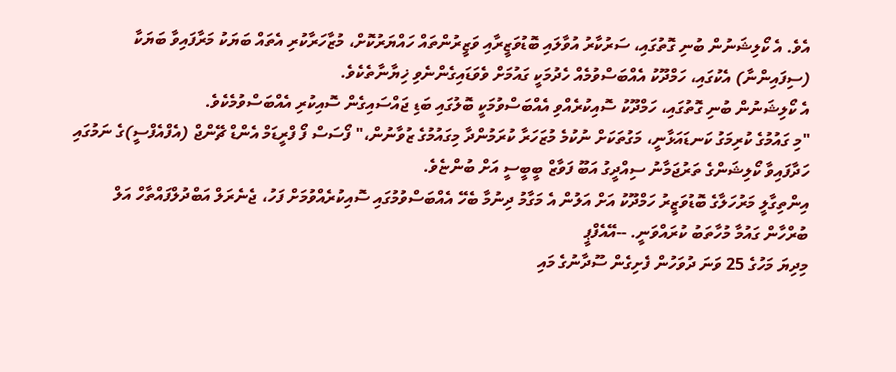އެވެ. އެ ކޯލިޝަނުން ބުނި ގޮތުގައި، ސަރުކާރު އުވާލައި ބޮޑުވަޒީރާއި ވަޒީރުންތައް ހައްޔަރުކޮށް، މުޒާހަރާކުރި އެތައް ބަޔަކު މަރާފައިވާ ބަޔަކާ (ސިފައިންނާ) އެކުގައި، ހަމްދޫކު އެއްބަސްވުމެއް ހެދުމަކީ ގައުމަށް ވެވަޑައިގެންނެވި ޚިޔާނާތެކެވެ.
އެ ކޯލިޝަނުން ބުނި ގޮތުގައި، ހަމްދޫކު ސޮއިކުރެއްވި އެއްބަސްވުމަކީ ބޮލުގައި ބަޑި ޖައްސައިގެން ސޮއިކުރި އެއްބަސްވުމެކެވެ.
"މި ގައުމުގެ ކުރިމަގު ކަނޑައަޅާނީ، މަގުތަކަށް ނުކުމެ މުޒަހަރާ ކުރަމުންދާ މިގައުމުގެ ޒުވާނުން،" ފޯސަސް ފޯ ފްރީޑަމް އެންޑް ޗޭންޖް (އެފްއެފްސީ)ގެ ނަމުގައި ހަދާފައިވާ ކޯލިޝަންގެ ތަރުޖަމާނު ސިއްދީގު އަބޫ ފަވާޒް ބީބީސީ އަށް ބުންޏެވެ.
އިންތިގާލީ މަރުހަލާގެ ބޮޑުވަޒީރު ހަމްދޫކު އަށް އަލުން އެ މަގާމު ދިނުމާ ބެހޭ އެއްބަސްވުމުގައި ސޮއިކުރެއްވުމަށް ފަހު، ޖެނެރަލް އަބްދުލްފައްތާހް އަލް ބުރްހާން ގައުމާ މުހާތަބު ކުރައްވަނީ. --އޭއެފްޕީ
މިދިޔަ މަހުގެ 25 ވަނަ ދުވަހުން ފެށިގެން ސޫދާނުގެ މައި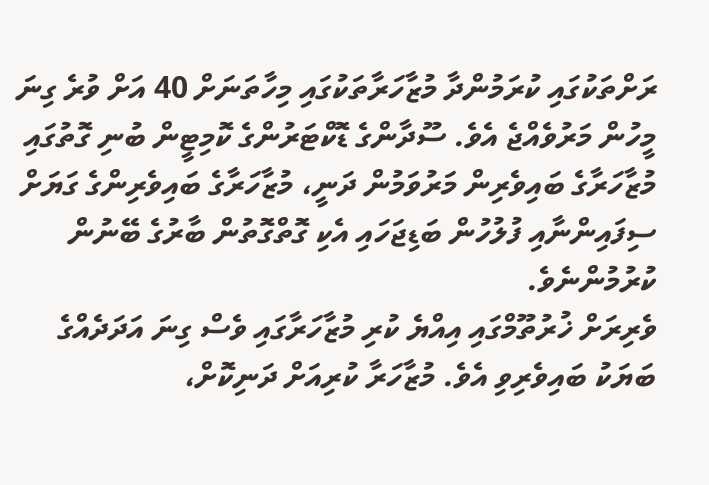ރަށްތަކުގައި ކުރަމުންދާ މުޒާހަރާތަކުގައި މިހާތަނަށް 40 އަށް ވުރެ ގިނަ މީހުން މަރުވެއްޖެ އެވެ. ސޫދާންގެ ޑޮކްޓަރުންގެ ކޮމިޓީން ބުނި ގޮތުގައި މުޒާހަރާގެ ބައިވެރިން މަރުވަމުން ދަނީ، މުޒާހަރާގެ ބައިވެރިންގެ ގަޔަށް ސިފައިންނާއި ފުލުހުން ބަޑިޖަހައި އެކި ގޮތްގޮތުން ބާރުގެ ބޭނުން ކުރުމުންނެވެ.
ވެރިރަށް ޚުރުތޫމްގައި އިއްޔެ ކުރި މުޒާހަރާގައި ވެސް ގިނަ އަދަދެއްގެ ބަޔަކު ބައިވެރިވި އެވެ. މުޒާހަރާ ކުރިއަށް ދަނިކޮށް،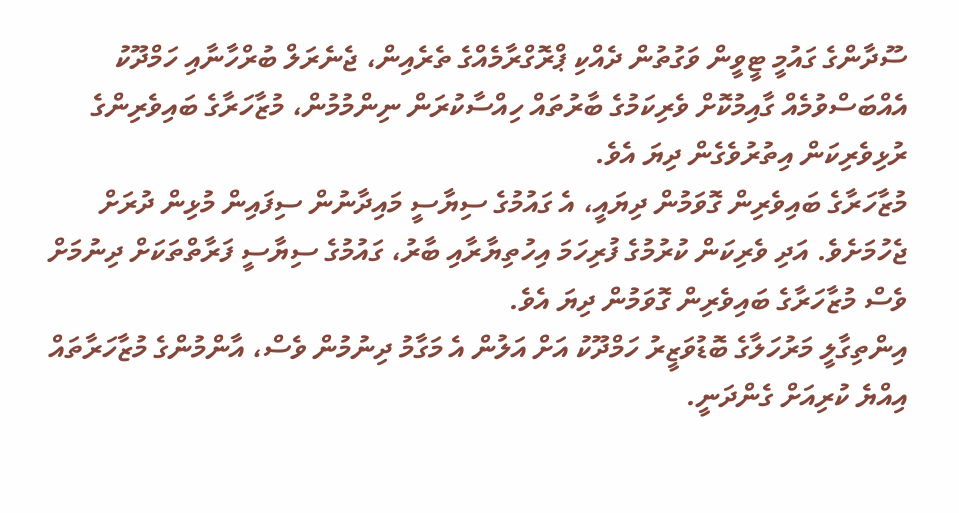ސޫދާންގެ ގައުމީ ޓީވީން ވަގުތުން ދެއްކި ޕްރޮގްރާމެއްގެ ތެރެއިން، ޖެނެރަލް ބުރްހާނާއި ހަމްދޫކު އެއްބަސްވުމެއް ގާއިމުކޮށް ވެރިކަމުގެ ބާރުތައް ހިއްސާކުރަން ނިންމުމުން، މުޒާހަރާގެ ބައިވެރިންގެ ރުޅިވެރިކަން އިތުރުވެގެން ދިޔަ އެވެ.
މުޒާހަރާގެ ބައިވެރިން ގޮވަމުން ދިޔައީ، އެ ގައުމުގެ ސިޔާސީ މައިދާނުން ސިފައިން މުޅިން ދުރަށް ޖެހުމަށެވެ. އަދި ވެރިކަން ކުރުމުގެ ފުރިހަމަ އިހުތިޔާރާއި ބާރު، ގައުމުގެ ސިޔާސީ ފަރާތްތަކަށް ދިނުމަށް ވެސް މުޒާހަރާގެ ބައިވެރިން ގޮވަމުން ދިޔަ އެވެ.
އިންތިގާލީ މަރުހަލާގެ ބޮޑުވަޒީރު ހަމްދޫކު އަށް އަލުން އެ މަގާމު ދިނުމުން ވެސް، އާންމުންގެ މުޒާހަރާތައް އިއްޔެ ކުރިއަށް ގެންދަނީ.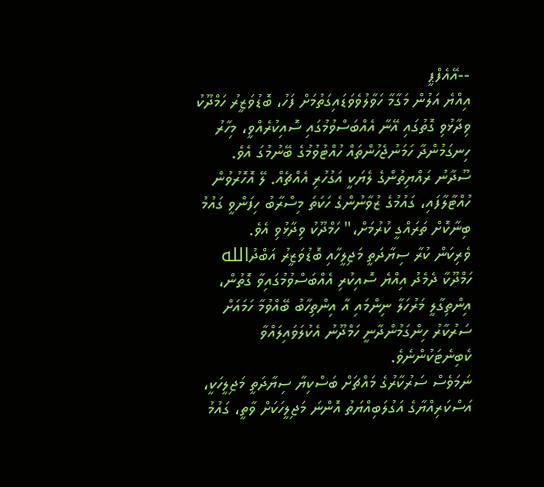--އޭއެފްޕީ
އިއްޔެ އަލުން މަގާމާ ހަވާލުވެވަޑައިގަތުމަށް ފަހު، ބޮޑުވަޒީރު ހަމްދޫކު ވިދާޅުވި ގޮތުގައި އޭނާ އެއްބަސްވުމުގައި ސޮއިކުރެއްވީ، މިހާރު ހިނގަމުންދާ ހަމަނުޖެހުންތައް ހުއްޓުވުމުގެ ބޭނުމުގަ އެވެ.
ސޫދާނު ރައްޔިތުންގެ ލެޔަކީ އަގުހުރި އެއްޗެއް. ލޭ އޮހޮރުވުން ހުއްޓާލާފައި، ގައުމުގެ ޒުވާނުންގެ ހަކަތަ މިސްރާބު ހިފަންވީ ގައުމު ބިނާކޮށް ތަރައްގީ ކުރުމަށް،" ހަމްދޫކު ވިދާޅުވި އެވެ.
ވެރިކަން ކުރާ ސިޔާދަތީ މަޖިލީހާއި ބޮޑުވަޒީރު އަބްދުالله ހަމްދޫކާ ދެމެދު އިއްޔެ ސޮއިކުރި އެއްބަސްވުމުގައިވާ ގޮތުން، އިންތިގާލީ މަރުހަލާ ނިންމައި އާ އިންތިހާބު ބޭއްވުމާ ހަމައަށް ސަރުކާރު ހިންގަމުންދާނީ ހަމްދޫނު އެކުލަވައިލައްވާ ކެބިނެޓަކުންނެވެ.
ނަމަވެސް ސަރުކާރުގެ މައްޗަށް ބަސްކިޔާ ސިޔާދަތީ މަޖިލީހަކީ، އަސްކަރިއްޔާގެ އަގުލަބިއްޔަތު އޮންނަ މަޖިލީހަކަށް ވާތީ، ގައުމު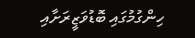ހިންގުމުގައި ބޮޑުވަޒީރަށާއި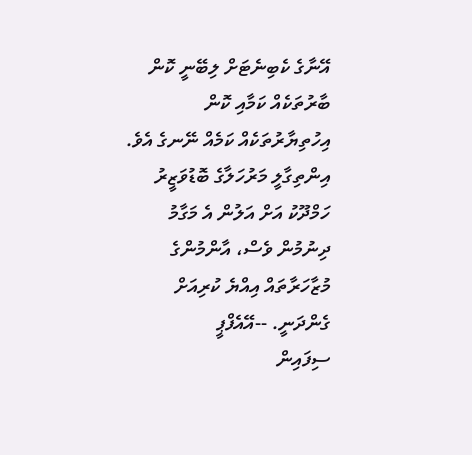އޭނާގެ ކެބިނެޓަށް ލިބޭނީ ކޮން ބާރުތަކެއް ކަމާއި ކޮން އިހުތިޔާރުތަކެއް ކަމެއް ނޭނގެ އެވެ.
އިންތިގާލީ މަރުހަލާގެ ބޮޑުވަޒީރު ހަމްދޫކު އަށް އަލުން އެ މަގާމު ދިނުމުން ވެސް، އާންމުންގެ މުޒާހަރާތައް އިއްޔެ ކުރިއަށް ގެންދަނީ. --އޭއެފްޕީ
ސިފައިން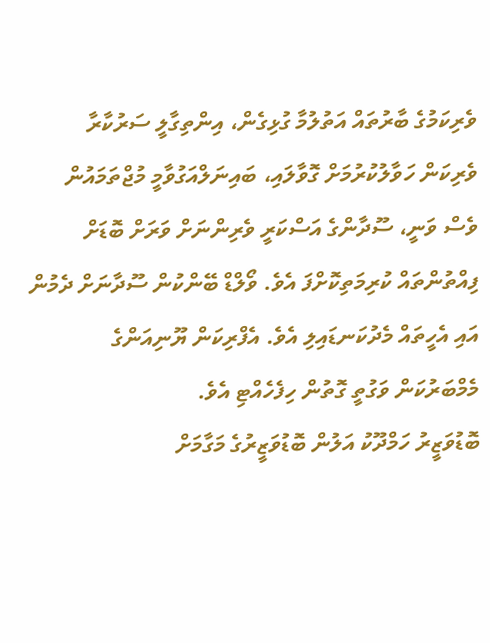ވެރިކަމުގެ ބާރުތައް އަތުލުމާ ގުޅިގެން، އިންތިގާލީ ސަރުކާރާ ވެރިކަން ހަވާލުކުރުމަށް ގޮވާލައި، ބައިނަލްއަގުވާމީ މުޖްތަމައުން ވެސް ވަނީ، ސޫދާންގެ އަސްކަރީ ވެރިންނަށް ވަރަށް ބޮޑަށް ފިއްތުންތައް ކުރިމަތިކޮށްފަ އެވެ. ވޯލްޑް ބޭންކުން ސޫދާނަށް ދެމުން އައި އެހީތައް މެދުކަނޑައިލި އެވެ. އެފްރިކަން ޔޫނިއަންގެ މެމްބަރުކަން ވަގުތީ ގޮތުން ހިފެހެއްޓި އެވެ.
ބޮޑުވަޒީރު ހަމްދޫކު އަލުން ބޮޑުވަޒީރުގެ މަގާމަށް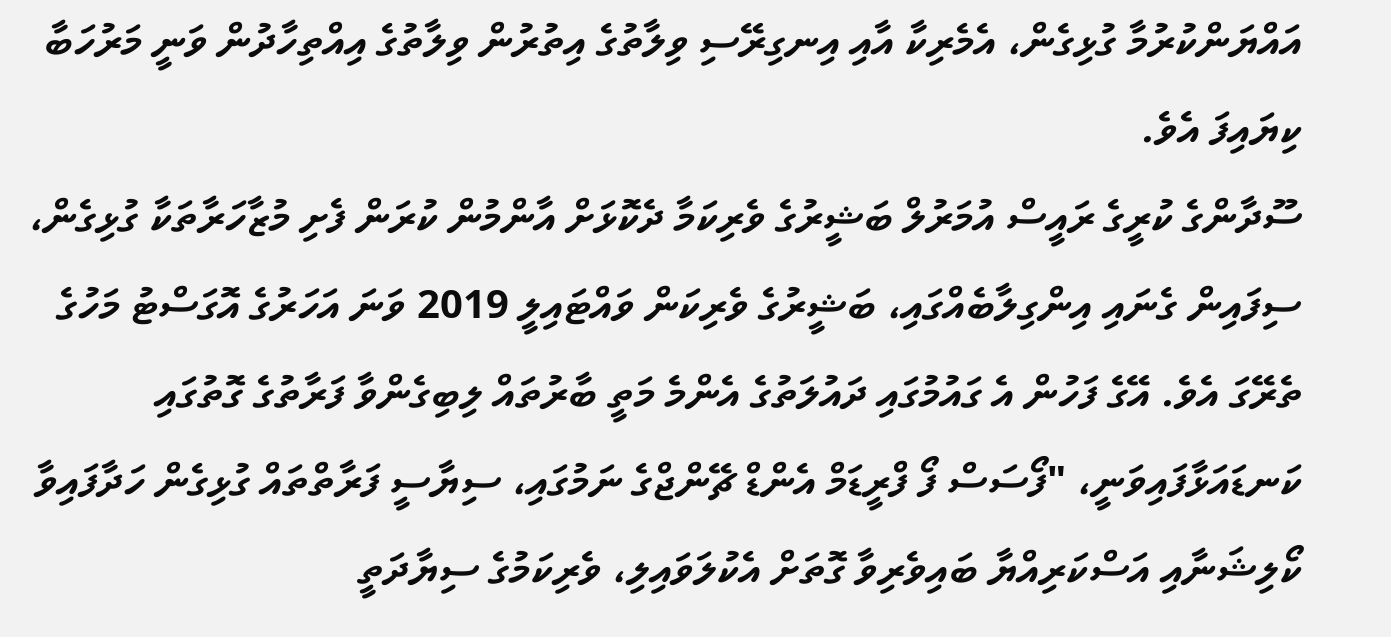އައްޔަންކުރުމާ ގުޅިގެން، އެމެރިކާ އާއި އިނގިރޭސި ވިލާތުގެ އިތުރުން ވިލާތުގެ އިއްތިހާދުން ވަނީ މަރުހަބާ ކިޔައިފަ އެވެ.
ސޫދާންގެ ކުރީގެ ރައީސް އުމަރުލް ބަޝީރުގެ ވެރިކަމާ ދެކޮޅަށް އާންމުން ކުރަން ފެށި މުޒާހަރާތަކާ ގުޅިގެން، ސިފައިން ގެނައި އިންގިލާބެއްގައި، ބަޝީރުގެ ވެރިކަން ވައްޓައިލީ 2019 ވަނަ އަހަރުގެ އޮގަސްޓު މަހުގެ ތެރޭގަ އެވެ. އޭގެ ފަހުން އެ ގައުމުގައި ދައުލަތުގެ އެންމެ މަތީ ބާރުތައް ލިބިގެންވާ ފަރާތުގެ ގޮތުގައި ކަނޑައަޅާފައިވަނީ، "ފޯސަސް ފޯ ފްރީޑަމް އެންޑް ޗޭންޖްގެ ނަމުގައި، ސިޔާސީ ފަރާތްތައް ގުޅިގެން ހަދާފައިވާ ކޯލިޝަނާއި އަސްކަރިއްޔާ ބައިވެރިވާ ގޮތަށް އެކުލަވައިލި، ވެރިކަމުގެ ސިޔާދަތީ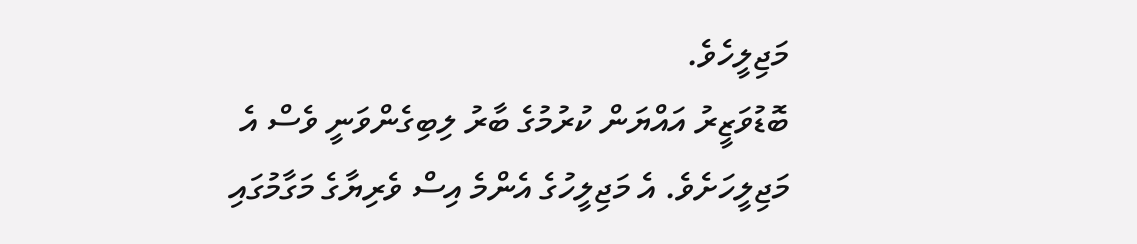މަޖިލީހެވެ.
ބޮޑުވަޒީރު އައްޔަން ކުރުމުގެ ބާރު ލިބިގެންވަނީ ވެސް އެ މަޖިލީހަށެވެ. އެ މަޖިލީހުގެ އެންމެ އިސް ވެރިޔާގެ މަގާމުގައި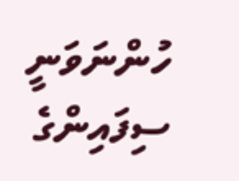ހުންނަވަނީ ސިފައިންގެ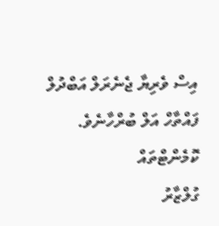އިސް ވެރިޔާ ޖެނެރަލް އަބްދުލް ފައްތާހް އަލް ބުރްހާނެވެ.
ކޮމެންޓްތައް
ގުލްޒާރު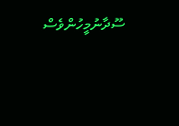ސޫދާނުމީހުންވެސް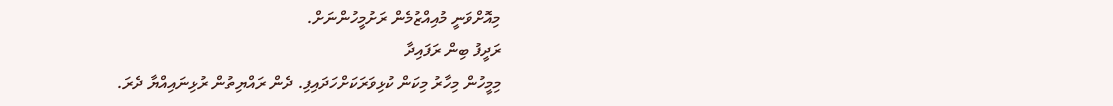މިއޮށްވަނީ މުއިއްޒުމެން ރަށުމީހުންނަށް.
ރަދީފު ބިން ރަފައިދާ
މިމީހުން މިހާރު މިކަން ކުޅިވަރަކަށްހަދައިފި. ދެން ރައްޔިތުން ރުޅިނައިއްޔާ ދެރަ.